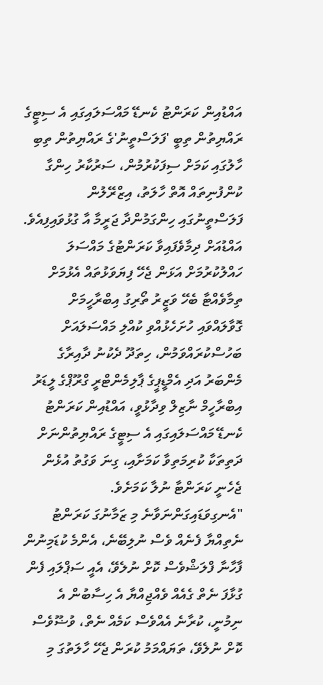އައްޑުއިން ކަރަންޓު ކެނޑޭ މައްސަލައިގައި އެ ސިޓީގެ ރައްޔިތުން ތިބީ 'ފަލަސްތީނު'ގެ ރައްޔިތުން ތިބި ހާލުގައި ކަމަށް ސިފަކުރުމުން، ސަރުކާރު ހިންގާ ކުންފުނިތައް އޮތް ހާލަތު، އިޒްރޭލުން ފަލަސްތީނުގައި ހިންގަމުންދާ ޖަރީމާ އާ ގުޅުވައިފިއެވެ.
އައްޑުއަށް ދިމާވެފައިވާ ކަރަންޓުގެ މައްސަލަ ހައްލުކުރުމަށް އަޅަން ޖެހޭ ފިޔަވަޅުތައް އެޅުމަށް ތިމާވެއްޓާ ބެހޭ ވަޒީރު ތޯރިގު އިބްރާހީމަށް ގޮވާލައްވައި ހުށަހެޅުއްވި ކުއްލި މައްސަލައަށް ބަހުސްކުރައްވަމުން، ހިތަދޫ ދެކުނު ދާއިރާގެ މެންބަރު އަދި އެމްޑީޕީގެ ޕާލިމެންޓްރީ ގްރޫޕްގެ ލީޑަރު އިބްރާހީމް ނާޒިލް ވިދާޅުވީ، އައްޑުއިން ކަރަންޓު ކެނޑޭ މައްސަލައިގައި އެ ސިޓީގެ ރައްޔިތުންނަށް ދަތިތަކާ ކުރިމަތިވާ ކަމަށާއި، ގިނަ ވަގުތު އުޅެން ޖެހެނީ ކަރަންޓާ ނުލާ ކަމަށެވެ.
"އެނގިވަޑައިގަންނަވާނެ މި ޒަމާނުގަ ކަރަންޓު ނެތިއްޔާ ފެނެއް ވެސް ނުލިބޭނެ، އެންމެ ކުޑަމިނުން ފާހާނާ ފްލަޝްވެސް ކޮށް ނުލެވޭ، އެއީ ސަޕްލައި ފެން ގުޅާފަ ނެތް ގެއެއް ވެއްޖިއްޔާ އެ ހިސާބުން އެ ނިމުނީ، ކުރާނެ އެއްވެސް ކަމެއް ނެތް، ވުޟޫވެސް ކޮށް ނުލެވޭ، ތަޔައްމަމު ކުރަން ޖެހޭ ހާލަތުގަ މި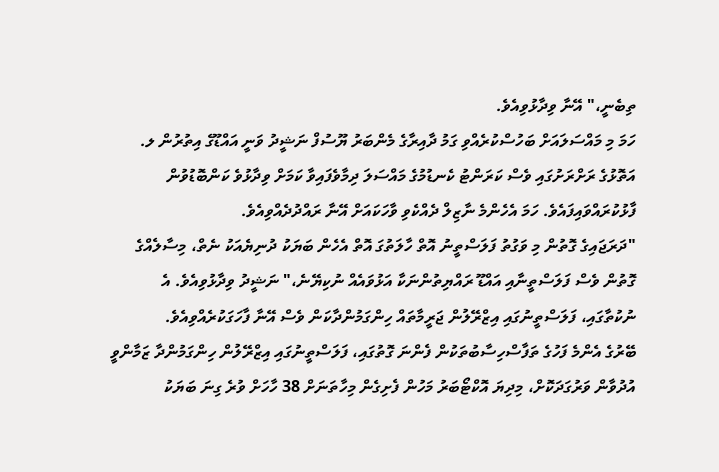ތިބެނީ،" އޭނާ ވިދާޅުވިއެވެ.
ހަމަ މި މައްސަލައަށް ބަހުސްކުރެއްވި ގަމު ދާއިރާގެ މެންބަރު ޔޫސުފް ނަޝީދު ވަނީ އައްޑޫގެ އިތުރުން ލ. އަތޮޅުގެ ރަށްރަށުގައި ވެސް ކަރަންޓު ކެނޑުމުގެ މައްސަލަ ދިމާވެފައިވާ ކަމަށް ވިދާޅުވެ ކަންބޮޑުވުން ފާޅުކުރައްވައިފައެވެ. ހަމަ އެހެންމެ ނާޒިލް ދެއްކެވި ވާހަކައަށް އޭނާ ރައްދުދެއްވިއެވެ.
"ދަރަޖައިގެ ގޮތުން މި ވަގުތު ފަލަސްތީނު އޮތް ހާލަތުގަ އޮތް އެހެން ބަޔަކު ދުނިޔެއަކު ނެތް، މިސާލެއްގެ ގޮތުން ވެސް ފަލަސްތީނާއި އައްޑޫ ރައްޔިތުންނަކާ އަޅުވައެއް ނުކިޔޭނެ،" ނަޝީދު ވިދާޅުވިއެވެ. އެ ނުކުތާގައި، ފަލަސްތީނުގައި އިޒްރޭލުން ޖަރީމާތައް ހިންގަމުންދާކަން ވެސް އޭނާ ފާހަގަކުރެއްވިއެވެ.
ބޭރުގެ އެންމެ ފަހުގެ ތަފާސްހިސާބުތަކުން ފެންނަ ގޮތުގައި، ފަލަސްތީނުގައި އިޒްރޭލުން ހިންގަމުންދާ ޒަމާންވީ އުދުވާން ވަރުގަދަކޮށް، މިދިޔަ އޮކްޓޯބަރު މަހުން ފެށިގެން މިހާތަނަށް 38 ހާހަށް ވުރެ ގިނަ ބަޔަކު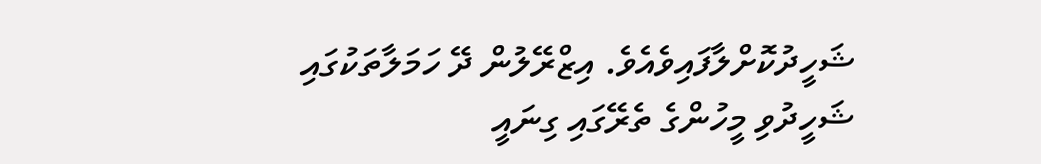ޝަހީދުކޮށްލާފައިވެއެވެ. އިޒްރޭލުން ދޭ ހަމަލާތަކުގައި ޝަހީދުވި މީހުންގެ ތެރޭގައި ގިނައީ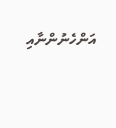އަންހެނުންނާއި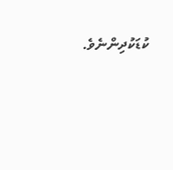ކުޑަކުދިންނެވެ.